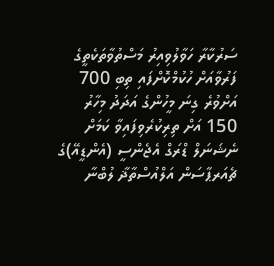ސަރުކާރާ ހަވާލުވިއިރު މަސްތުވާތަކެތީގެ ފަރުވާއަށް ހުކުމްކޮށްފައި ތިބި 700 އަށްވުރެ ގިނަ މީހުންގެ އަދަދު މިހާރު 150 އަށް ތިރިކުރެވިފައިވާ ކަމަށް ނެޝަނަލް ޑްރަގް އެޖެންސީ (އެންޑީއޭ)ގެ ޗެއަރޕާސަން އަލްއުސްތާޛާ ލުބްނާ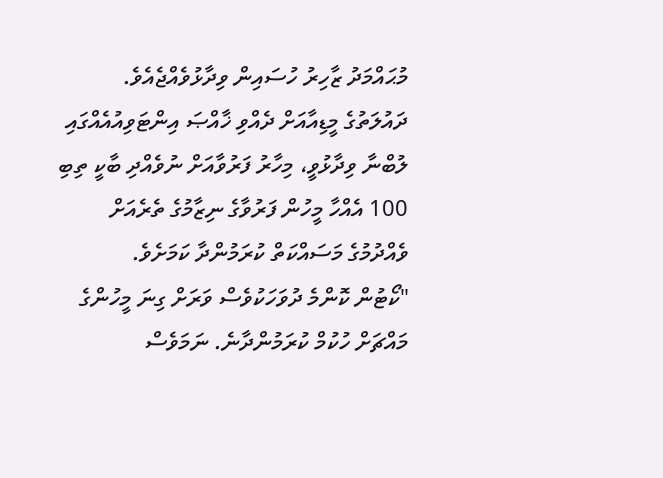މުޙައްމަދު ޒާހިރު ހުސައިން ވިދާޅުވެއްޖެއެވެ.
ދައުލަތުގެ މީޑިއާއަށް ދެއްވި ޚާއްޞަ އިންޓަވިއުއެއްގައި ލުބްނާ ވިދާޅުވީ، މިހާރު ފަރުވާއަށް ނުވެއްދި ބާކީ ތިބި 100 އެއްހާ މީހުން ފަރުވާގެ ނިޒާމުގެ ތެރެއަށް ވެއްދުމުގެ މަސައްކަތް ކުރަމުންދާ ކަމަށެވެ.
"ކޯޓުން ކޮންމެ ދުވަހަކުވެސް ވަރަށް ގިނަ މީހުންގެ މައްޗަށް ހުކުމް ކުރަމުންދާނެ. ނަމަވެސް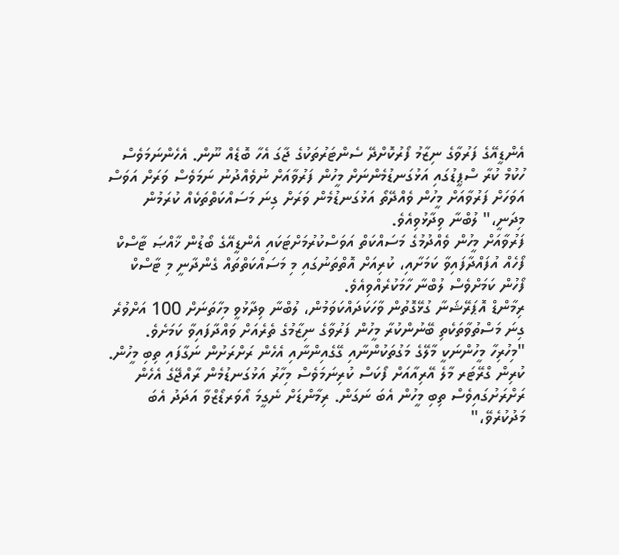އެންޑީއޭގެ ފަރުވާގެ ނިޒާމު ފޯރުކޮށްދޭ ސެންޓަރުތަކުގެ ޖާގަ އެހާ ބޮޑެއް ނޫން. އެހެންނަމަވެސް ހުކުމް ކުރާ ސްޕީޑުގައި އަޅުގަނޑުމެންނަށް މީހުން ފަރުވާއަށް ނުވެއްދުނު ނަމަވެސް ވަރަށް އަވަސް އަވަހަށް ފަރުވާއަށް މީހުން ވެއްދޭތޯ އަޅުގަނޑުމެން ވަރަށް ގިނަ މަސައްކަތްތަކެއް ކުރަމުން މިދަނީ،" ލުބްނާ ވިދާޅުވިއެވެ.
ފަރުވާއަށް މީހުން ވެއްދުމުގެ މަސައްކަތް އަވަސްކުރުމަށްޓަކައި އެންޑީއޭގެ ބޯޑުން ޚާއްޞަ ޓާސްކް ފޯހެއް އުފައްދާފައިވާ ކަމަށާއި، ކުރިއަށް އޮތްތަނުގައި މި މަސައްކަތްތައް ގެންދާނީ މި ޓާސްކް ފޯހުން ކަމަށްވެސް ލުބްނާ ހާމަކުރެއްވިއެވެ.
ރިމާންޑް އޮޕަރޭޝަނާ ގުޅޭގޮތުން ވާހަކަދައްކަވަމުން، ލުބްނާ ވިދާޅުވީ މިހާތަނަށް 100 އަށްވުރެ ގިނަ މަސްތުވާތަކެތި ބޭނުންކުރާ މީހުން ފަރުވާގެ ނިޒާމުގެ ތެރެއަށް ވައްދާފައިވާ ކަމަށެވެ.
"މިހުރިހާ މީހުންނަކީ މާލޭގެ މަގުތަކުންނާއި ގޭގެއިންނާއި އެހެން ރަށްރަށުން ނަގާފައި ތިބި މީހުން. ކުރިން ގްރޭޓަރ މާލެ އޭރިއާއަށް ފޯކަސް ކުރިނަމަވެސް މިހާރު އަޅުގަނޑުމެން ރާއްޖޭގެ އެހެން ރަށްރަށުގައިވެސް ތިބި މީހުން އެބަ ނަގަން. ރިމާންޑަށް ނެގީމަ އޯވަރޑޯޒްވާ އަދަދު އެބަ މަދުކުރެވޭ،"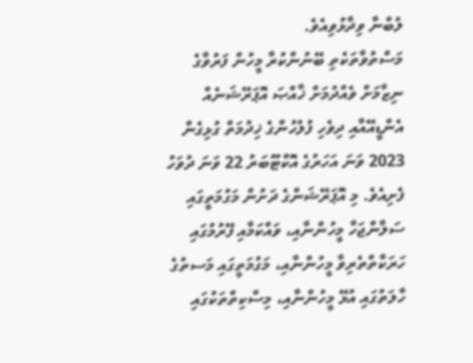ލުބްނާ ވިދާޅުވިއެވެ.
މަސްތުވާތަކެތި ބޭނުންކުރާ މީހުން ފަރުވާގެ ނިޒާމަށް ވެއްދުމަށް ޚާއްޞަ އޮޕަރޭޝަނެއް އެންޑީއޭއާއި ދިވެހި ފުލުހުންގެ ޚިދުމަތް ގުޅިގެން 2023 ވަނަ އަހަރުގެ އޮކްޓޫބަރު 22 ވަނަ ދުވަހު ފެށިއެވެ. މި އޮޕަރޭޝަންގެ ދަށުން މަގުމަތީގައި ސަލާންޖަހާ މީހުންނާއި، ވައްކަމާއި ފޭރުމުގައި ހަރަކާތްތެރިވާ މީހުންނާއި، މަގުމަތީގައި މަސތުގެ ހާލަތުގައި އުޅޭ މީހުންނާއި، މިސްކިތްތަކުގައި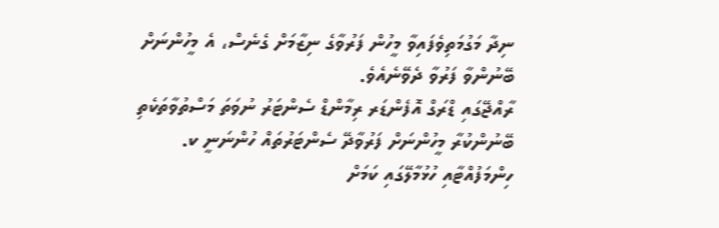ނިދާ މަގުމަތިވެފައިވާ މީހުން ފަރުވާގެ ނިޒާމަށް ގެނެސް، އެ މީހުންނަށް ބޭނުންވާ ފަރުވާ ދެވޭނެއެވެ.
ރާއްޖޭގައި ޑްރަގް އޮފެންޑަރ ރިމާންޑް ސެންޓަރު ނުވަތަ މަސްތުވާތަކެތި ބޭނުންކުރާ މީހުންނަށް ފަރުވާދޭ ސެންޓަރުތައް ހުންނަނީ ކ. ހިންމަފުއްޓާއި ހުޅުމާލޭގައި ކަމަށް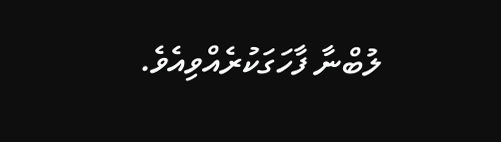ލުބްނާ ފާހަގަކުރެއްވިއެވެ.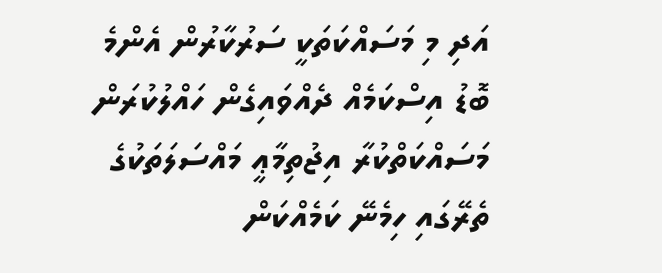އަދި މި މަސައްކަތަކީ ސަރުކާރުން އެންމެ ބޮޑު އިސްކަމެއް ދެއްވައިގެން ހައްލުކުރަން މަސައްކަތްކުރާ އިޖުތިމާޢީ މައްސަލަތަކުގެ ތެރޭގައި ހިމެނޭ ކަމެއްކަން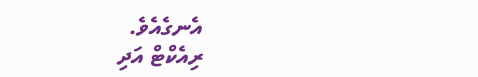އެނގެއެވެ.
ރިއެކްޓް އަދި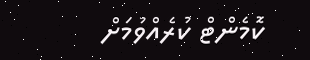ކޮމެންޓް ކުރެއްވުމަށް